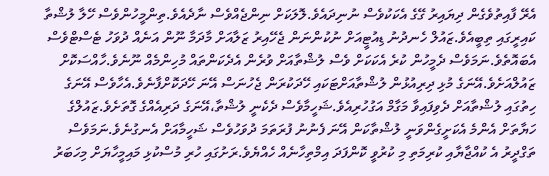އެރޭ ފާއިތުވެގެން ދިޔައިރު ގޭގެ އެކަކުވެސް ނުނިދައެވެ.ލޮލަކަށް ނިންޖެއްވެސް ނާދެއެވެ.ތިންމީހުންވެސް ހޭލާ ލުޝްތާ ކައިރީގައި ތިބީއެވެ.ޒައުލް ހެނދުނު ޑިއުޓީއަށް ނުކުންނަން ޖެހޭއިރު ޒަލާއަށް މާދަމާ ނޫން އަނެއް ދުވަހު ޓެސްޓްވެސް އެބައޮތެވެ.ނަމަވެސް ދެމީހުން ކުރެ އެކަކަށް ވެސް ލުޝްތާއަށް ވުރެން އެދެކަންތައް މުހިންމެއް ނޫނެވެ.ހާއްސަކޮށް ޒައުލްއަށެވެ.އޭނަގެ މުޅި ދިރިއުޅުން ލުޝްތާއަށްޓަކައި ހޭދަކުރަން ޖެހުނަސް އޭނަ ހޭދަކޮށްފާނެވެ.އެހާވެސް އޭނަގެ ހިތުގައި ލުޝްތާއަށް ދެވިފައިވާ މަގާމް އަގުހުރިއެވެ.ޝަހީމާވެސް ދެކެނީ ލުޝްތާ،އޭނަގެ ދަރިއެއްގެ ގޮތަށެވެ.ޒައުލްގެ ހަޔާތަށް އެންމެ އެކަށީގެންވަނީ ލުޝްތާކަން އޭނަ ފެނުނު ފުރަތަމަ ދުވަހުވެސް ޝަހީމާއަށް އެނގުނެވެ.ނަމަވެސް ތަގްދީރު އެ ކުއްޖާޔާއި ކުރިމަތި މި ކުރުވީ ކޮންފަދަ އިމްތިހާނެއް ހެއްޔެވެ.ރަށުގައި ހުރި މުސްކުޅި މައިމީހާޔަށް މިހަބަރު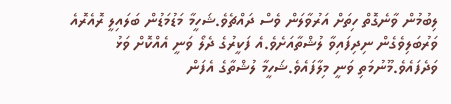ލިބުމުން ވާނެގޮތް ހިތަށް އަރުވާލަން ވެސް ދައްޗެވެ.ޝަހީމާ މަޑުމަޑުން ބަލައިލީ ރޮއެރޮއެ ވަރުބަލިވެގެން ނިދިފައިވާ ލުޝްތާއަށެވެ.އެ ފަކީރުގެ ދެލޯ ވަނީ އެއްކޮށް ވަޅު ވަދެފައެވެ.މޫނުމަތި ވަނީ މިލާފައެވެ.ޝަހީމާ ލުޝްތާގެ އެފަން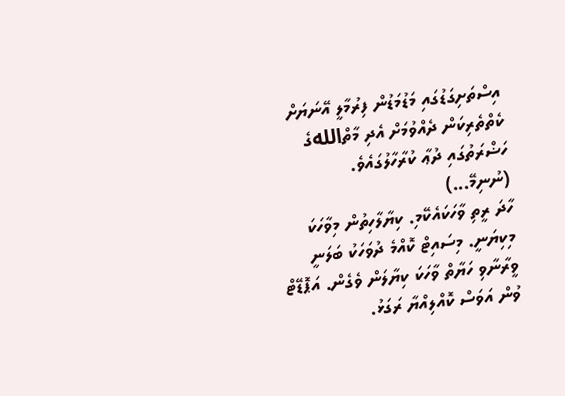އިސްތަށިގަޑުގައި މަޑުމަޑުން ފިރުމާލީ އޭނަޔަށް ކެތްތެރިކަން ދެއްވުމަށް އެދި މާތްاللهގެ ހަޟްރަތުގައި ދުޢާ ކުރާހާލުގައެވެ.
(ނުނިމޭ...)
ހާދަ ރީތި ވާހަކައެކޭމި. ކިޔާލާހިތުން މިވާހަކަ މިކިޔަނީ. މިސައިޓް ކޮއްމެ ދުވަހަކު ބަލަނީ ވީރާނާވި ހަޔާތް ވާހަކަ ކިޔާލަން ވެގެން. އަޕޮޑޭޓް ވުން އަވަސް ކޮއްލިއްޔާ ރަގަޅު.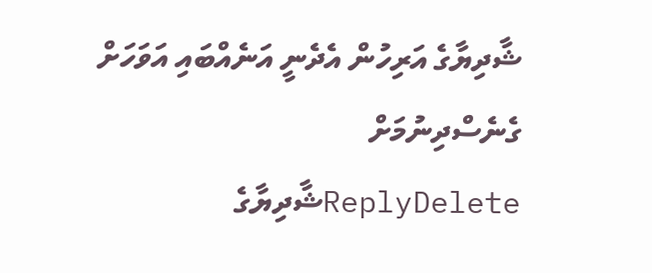ޝާދިޔާގެ އަރިހުން އެދެނީ އަނެއްބައި އަވަހަށް ގެނެސްދިނުމަށް
ReplyDeleteޝާދިޔާގެ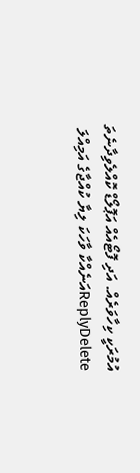އުމުރަކީ ކިހާވަރެއް. އަދި ފޮޓޯއެއް އަޕޮލޯޑް ކޮއްލެވިދާނެތަ
ReplyDeleteއަނެއްކާ ވާހަކަ ލިޔާ ކުއްޖާގެ އަމިއްލަ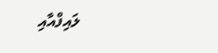ލައިފްއާއި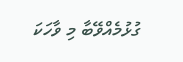ގުޅުމެއްވޭބާ މި ވާހަކަ